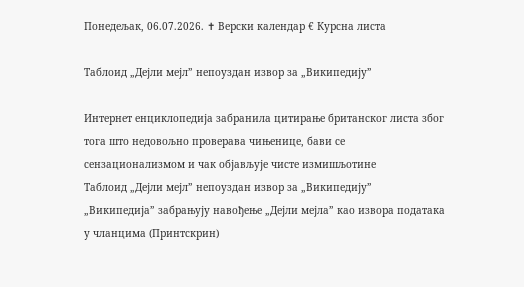Понедељак, 06.07.2026. ✝ Верски календар € Курсна листа

Таблоид „Дејли мејл” непоуздан извор за „Википедију”

Интернет енциклопедија забранила цитирање британског листа због тога што недовољно проверава чињенице, бави се сензационализмом и чак објављује чисте измишљотине
Таблоид „Дејли мејл” непоуздан извор за „Википедију”
„Википедија” забрањују навођење „Дејли мејла” као извора података у чланцима (Принтскрин)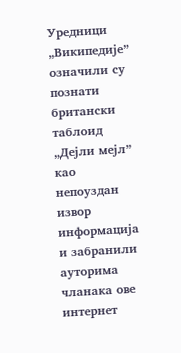Уредници „Википедије” означили су познати британски таблоид „Дејли мејл” као непоуздан извор информација и забранили ауторима чланака ове интернет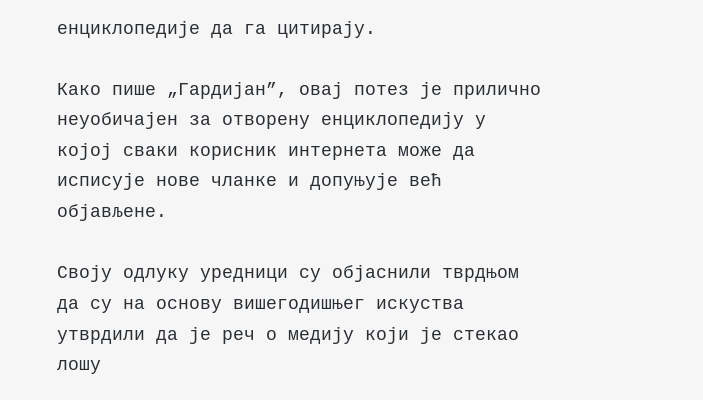енциклопедије да га цитирају.

Како пише „Гардијан”, овај потез је прилично неуобичајен за отворену енциклопедију у којој сваки корисник интернета може да исписује нове чланке и допуњује већ објављене.

Своју одлуку уредници су објаснили тврдњом да су на основу вишегодишњег искуства утврдили да је реч о медију који је стекао лошу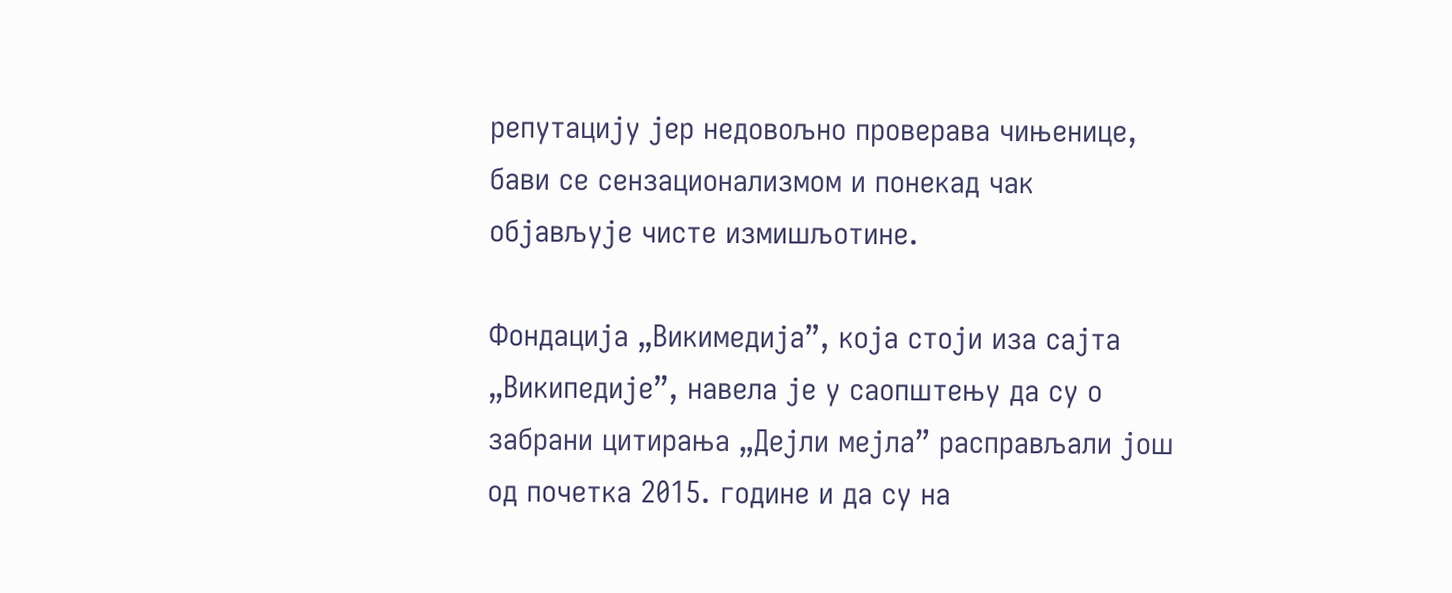репутацију јер недовољно проверава чињенице, бави се сензационализмом и понекад чак објављује чисте измишљотине.

Фондација „Викимедија”, која стоји иза сајта „Википедије”, навела је у саопштењу да су о забрани цитирања „Дејли мејла” расправљали још од почетка 2015. године и да су на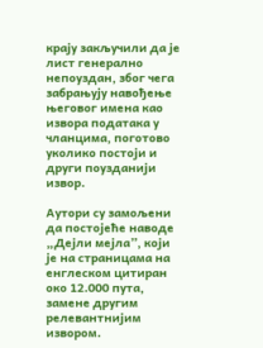крају закључили да је лист генерално непоуздан, због чега забрањују навођење његовог имена као извора података у чланцима, поготово уколико постоји и други поузданији извор.

Аутори су замољени да постојеће наводе „Дејли мејла”, који је на страницама на енглеском цитиран око 12.000 пута, замене другим релевантнијим извором.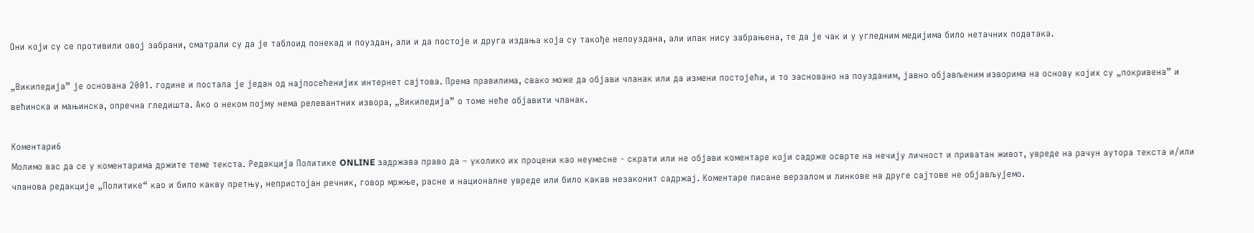Они који су се противили овој забрани, сматрали су да је таблоид понекад и поуздан, али и да постоје и друга издања која су такође непоуздана, али ипак нису забрањена, те да је чак и у угледним медијима било нетачних података.

„Википедија” је основана 2001. године и постала је један од најпосећенијих интернет сајтова. Према правилима, свако може да објави чланак или да измени постојећи, и то засновано на поузданим, јавно објављеним изворима на основу којих су „покривена” и већинска и мањинска, опречна гледишта. Ако о неком појму нема релевантних извора, „Википедија” о томе неће објавити чланак.

Коментари6
Молимо вас да се у коментарима држите теме текста. Редакција Политике ONLINE задржава право да – уколико их процени као неумесне - скрати или не објави коментаре који садрже осврте на нечију личност и приватан живот, увреде на рачун аутора текста и/или чланова редакције „Политике“ као и било какву претњу, непристојан речник, говор мржње, расне и националне увреде или било какав незаконит садржај. Коментаре писане верзалом и линкове на друге сајтове не објављујемо.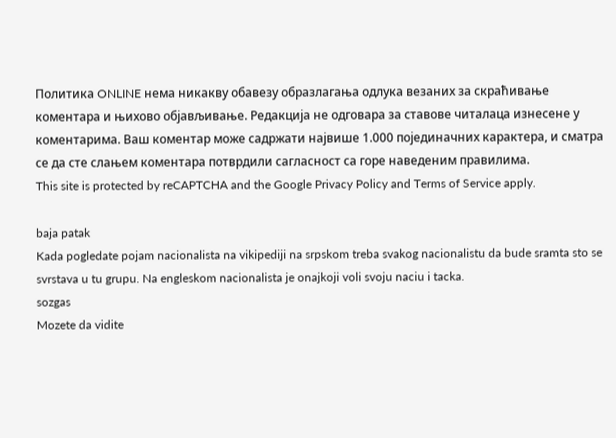Политика ONLINE нема никакву обавезу образлагања одлука везаних за скраћивање коментара и њихово објављивање. Редакција не одговара за ставове читалаца изнесене у коментарима. Ваш коментар може садржати највише 1.000 појединачних карактера, и сматра се да сте слањем коментара потврдили сагласност са горе наведеним правилима.
This site is protected by reCAPTCHA and the Google Privacy Policy and Terms of Service apply.

baja patak
Kada pogledate pojam nacionalista na vikipediji na srpskom treba svakog nacionalistu da bude sramta sto se svrstava u tu grupu. Na engleskom nacionalista je onajkoji voli svoju naciu i tacka.
sozgas
Mozete da vidite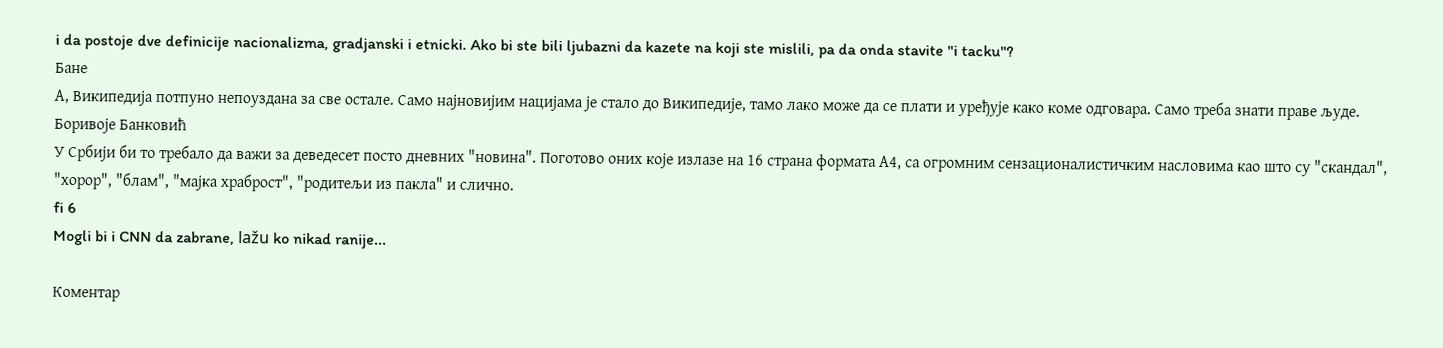i da postoje dve definicije nacionalizma, gradjanski i etnicki. Ako bi ste bili ljubazni da kazete na koji ste mislili, pa da onda stavite "i tacku"?
Бане
А, Википедија потпуно непоуздана за све остале. Само најновијим нацијама је стало до Википедије, тамо лако може да се плати и уређује како коме одговара. Само треба знати праве људе.
Боривоје Банковић
У Србији би то требало да важи за деведесет посто дневних "новина". Поготово оних које излазе на 16 страна формата А4, са огромним сензационалистичким насловима као што су "скандал", "хорор", "блам", "мајка храброст", "родитељи из пакла" и слично.
fi 6
Mogli bi i CNN da zabrane, lažu ko nikad ranije...

Комeнтар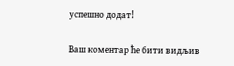успeшно додат!

Ваш комeнтар ћe бити видљив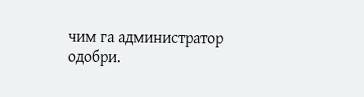чим га администратор одобри.